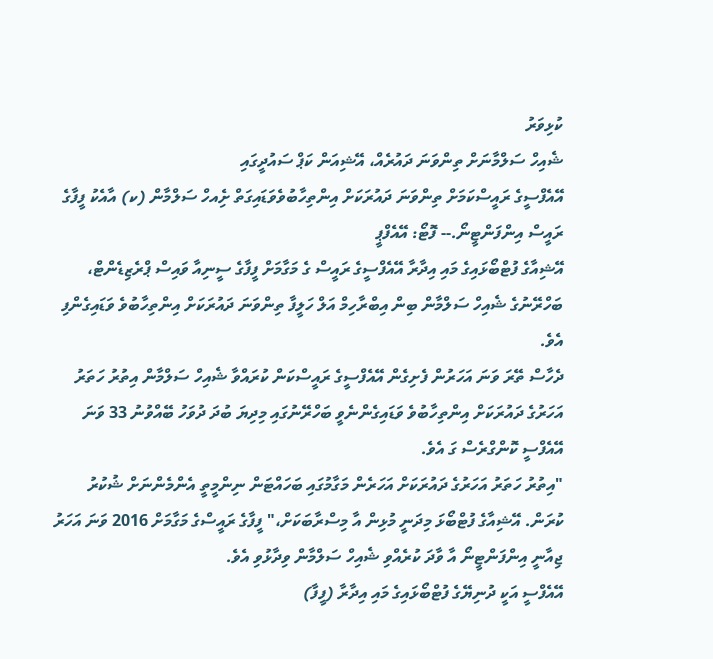ކުޅިވަރު
ޝެއިހް ސަލްމާނަށް ތިންވަނަ ދައުރެއް، އޭޝިއަން ކަޕް ސައުދީގައި
އޭއެފްސީގެ ރައީސްކަމަށް ތިންވަނަ ދައުރަކަށް އިންތިހާބުވެވަޑައިގަތް ށެިއހް ސަލްމާން (ކ) އާއެކު ފީފާގެ ރައީސް އިންފަންޓީނޯ.-- ފޮޓޯ: އޭއެފްޕީ
އޭޝިއާގެ ފުޓްބޯޅައިގެ މައި އިދާރާ އޭއެފްސީގެ ރައީސް ގެ މަގާމަށް ފީފާގެ ސީނިއާ ވައިސް ޕްރެޒިޑެންޓް، ބަހްރޭނުގެ ޝެއިހް ސަލްމާން ބިން އިބްރާހިމް އަލް ހަލީފާ ތިންވަނަ ދައުރަކަށް އިންތިހާބުވެ ވަޑައިގެންފި އެވެ.
ދެހާސް ތޭރަ ވަނަ އަހަރުން ފެށިގެން އޭއެފްސީގެ ރައީސްކަން ކުރައްވާ ޝެއިހް ސަލްމާން އިތުރު ހަތަރު އަހަރުގެ ދައުރަކަށް އިންތިހާބުވެ ވަޑައިގެންނެވީ ބަހްރޭނުގައި މިދިޔަ ބުދަ ދުވަހު ބޭއްވުނު 33 ވަނަ އޭއެފްސީ ކޮންގްރެސް ގަ އެވެ.
"އިތުރު ހަތަރު އަހަރުގެ ދައުރަކަށް އަހަރެން މަގާމުގައި ބަހައްޓަން ނިންމީތީ އެންމެންނަށް ޝުކުރު ކުރަން. އޭޝިއާގެ ފުޓްބޯޅަ މިދަނީ މުޅިން އާ މިސްރާބަކަށް،" ފީފާގެ ރައީސްގެ މަގާމަށް 2016 ވަނަ އަހަރު ޖިއާނީ އިންފަންޓީނޯ އާ ވާދަ ކުރެއްވި ޝެއިހް ސަލްމާން ވިދާޅުވި އެވެ.
އޭއެފްސީ އަކީ ދުނިޔޭގެ ފުޓްބޯޅައިގެ މައި އިދާރާ (ފީފާ)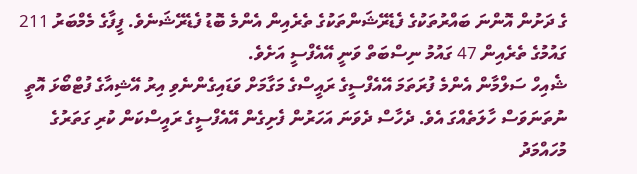ގެ ދަށުން އޮންނަ ބައްރުތަކުގެ ފެޑެރޭޝަންތަކުގެ ތެރެއިން އެންމެ ބޮޑު ފެޑެރޭޝަނެވެ. ފީފާގެ މެމްބަރު 211 ގައުމުގެ ތެރެއިން 47 ގައުމު ނިސްބަތް ވަނީ އޭއެފްސީ އަށެވެ.
ޝެއިހް ސަލްމާން އެންމެ ފުރަތަމަ އޭއެފްސީގެ ރައީސްގެ މަގާމަށް ވަޑައިގެންނެވި އިރު އޭޝިއާގެ ފުޓްބޯޅަ އޮތީ ނުތަނަވަސް ހާލަތެއްގަ އެވެ. ދެހާސް ދެވަނަ އަހަރުން ފެށިގެން އޭއެފްސީގެ ރައީސްކަން ކުރި ގަތަރުގެ މުހައްމަދު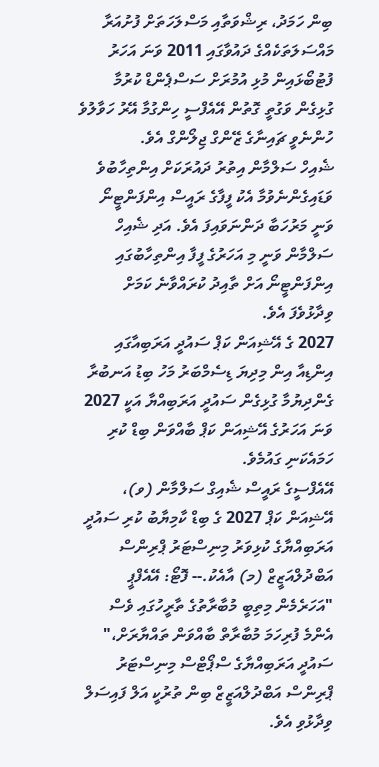ބިން ހަމަދު، ރިޝްވަތާއި މަސްލަހަތަށް ފުށުއަރާ މައްސަލަތަކެއްގެ ދައުވާގައި 2011 ވަނަ އަހަރު ފުޓުބޯޅައިން މުޅި އުމުރަށް ސަސްޕެންޑް ކުރުމާ ގުޅިގެން ވަގުތީ ގޮތުން އޭއެފްސީ ހިންގުމާ އޭރު ހަވާލުވެ ހުންނެވީ ޗައިނާގެ ޒޭންގް ޖިލޯންގް އެވެ.
ޝެއިހް ސަލްމާން އިތުރު ދައުރަކަށް އިންތިހާބުވެ ވަޑައިގެންނެވުމާ އެކު ފީފާގެ ރައީސް އިންފަންޓީނޯ ވަނީ މަރުހަބާ ދަންނަވައިފަ އެވެ. އަދި ޝެއިހް ސަލްމާން ވަނީ މި އަހަރުގެ ފީފާ އިންތިހާބުގައި އިންފަންޓީނޯ އަށް ތާއިދު ކުރައްވާނެ ކަމަށް ވިދާޅުވެފަ އެވެ.
2027 ގެ އޭޝިއަން ކަޕް ސައުދީ އަރަބިއާގައި
އިންޑިއާ އިން މިދިޔަ ޑިސެމްބަރު މަހު ބިޑު އަނބުރާ ގެންދިޔުމާ ގުޅިގެން ސައުދީ އަރަބިއްޔާ އަކީ 2027 ވަނަ އަހަރުގެ އޭޝިއަން ކަޕް ބާއްވަން ބިޑް ކުރި ހަމައެކަނި ގައުމެވެ.
އޭއެފްސީގެ ރައީސް ޝެއިގް ސަލްމާން (ވ)، އޭޝިއަން ކަޕް 2027 ގެ ބިޑް ކާމިޔާބު ކުރި ސައުދީ އަރަބިއްޔާގެ ކުޅިވަރު މިނިސްޓަރު ޕްރިންސް އަބްދުލްއަޒީޒް (މ) އާއެކު.-- ފޮޓޯ: އޭއެފްޕީ
"އަހަރެމެން މިތިބީ މުބާރާތުގެ ތާރީހުގައި ވެސް އެންމެ ފުރިހަމަ މުބާރާތް ބާއްވަން ތައްޔާރަށް،" ސައުދީ އަރަބިއްޔާގެ ސްޕޯޓްސް މިނިސްޓަރު ޕްރިންސް އަބްދުލްއަޒީޒް ބިން ތުރުކީ އަލް ފައިސަލް ވިދާޅުވި އެވެ.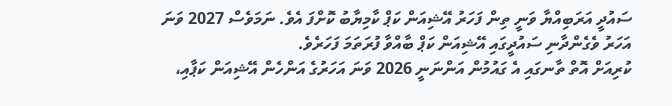ސައުދީ އަރަބިއްޔާ ވަނީ ތިން ފަހަރު އޭޝިއަން ކަޕް ކާމިޔާބު ކޮށްފަ އެވެ. ނަމަވެސް 2027 ވަނަ އަހަރު ވެގެންދާނި ސައުދީގައި އޭޝިއަން ކަޕް ބާއްވާ ފުރަތަމަ ފަހަރެވެ.
ކުރިއަށް އޮތް ތާނގައި އެ ގައުމުން އަންނަނީ 2026 ވަނަ އަހަރުގެ އަންހެން އޭޝިއަން ކަޕާއި،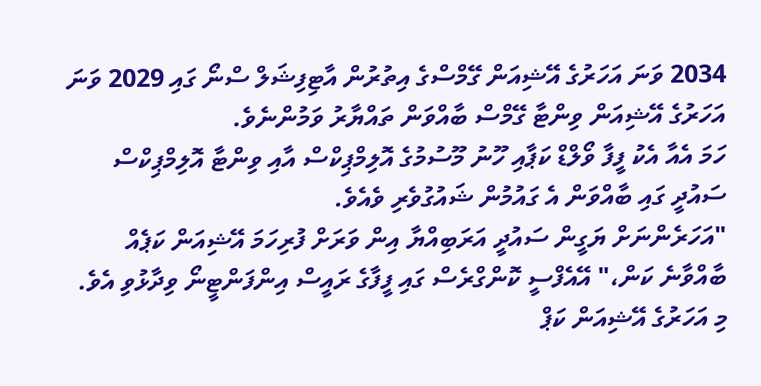2034 ވަނަ އަހަރުގެ އޭޝިއަން ގޭމްސްގެ އިތުރުން އާޓިފިޝަލް ސްނޯ ގައި 2029 ވަނަ އަހަރުގެ އޭޝިއަން ވިންޓާ ގޭމްސް ބާއްވަން ތައްޔާރު ވަމުންނެވެ.
ހަމަ އެއާ އެކު ފީފާ ވޯލްޑް ކަޕާއި ހޫނު މޫސުމުގެ އޮލިމްޕިކްސް އާއި ވިންޓާ އޮލިމްޕިކްސް ސައުދީ ގައި ބާއްވަން އެ ގައުމުން ޝައުގުވެރި ވެއެވެ.
"އަހަރެންނަށް ޔަގީން ސައުދީ އަރަބިއްޔާ އިން ވަރަށް ފުރިހަމަ އޭޝިއަން ކަޕެއް ބާއްވާނެ ކަން،" އޭއެފްސީ ކޮންގްރެސް ގައި ފީފާގެ ރައީސް އިންފަންޓީނޯ ވިދާޅުވި އެވެ.
މި އަހަރުގެ އޭޝިއަން ކަޕް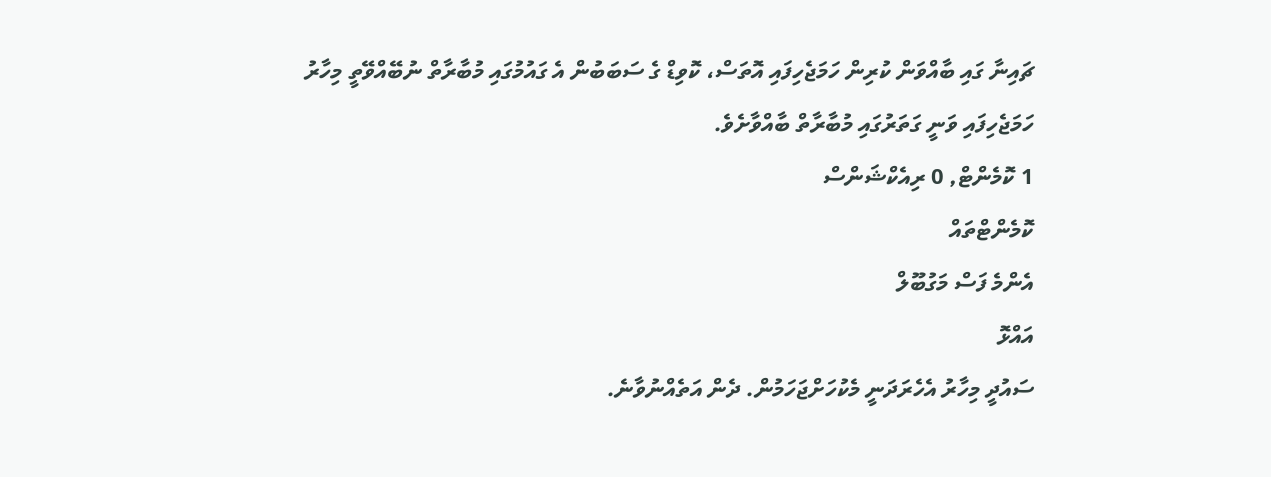ޗައިނާ ގައި ބާއްވަން ކުރިން ހަމަޖެހިފައި އޮތަސް، ކޮވިޑް ގެ ސަބަބުން އެ ގައުމުގައި މުބާރާތް ނުބޭއްވޭތީ މިހާރު ހަމަޖެހިފައި ވަނީ ގަތަރުގައި މުބާރާތް ބާއްވާށެވެ.
1 ކޮމެންޓް, 0 ރިއެކްޝަންސް
ކޮމެންޓްތައް
އެންމެ ފަސް މަގުބޫލް
އައްޅޮ
ސައުދީ މިހާރު އެހެރަދަނީ މެކުހަށްޖަހަމުން. ދެން އަތެއްނުވާނެ.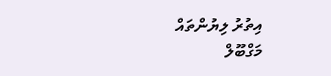އިތުރު ލިޔުންތައް
މަގްބޫލް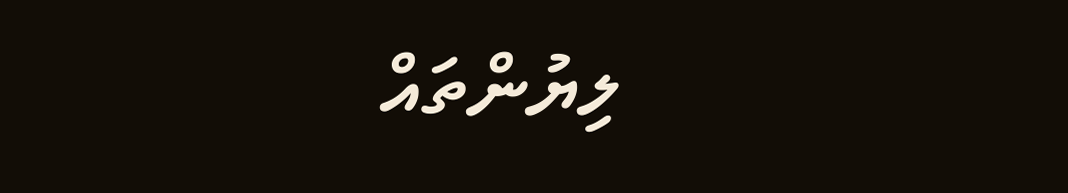ލިޔުންތައް